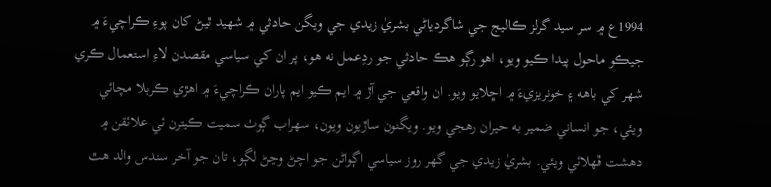1994ع ۾ سر سيد گرلز ڪاليج جي شاگردياڻي بشريٰ زيدي جي ويگن حادثي ۾ شهيد ٿيڻ کان پوءِ ڪراچيءَ ۾ جيڪو ماحول پيدا ڪيو ويو، اهو رڳو هڪ حادثي جو ردِعمل نه هو، پر ان کي سياسي مقصدن لاءِ استعمال ڪري شهر کي باهه ۽ خونريزيءَ ۾ اڇلايو ويو. ان واقعي جي آڙ ۾ ايم ڪيو ايم پاران ڪراچيءَ ۾ اهڙي ڪربلا مچائي ويئي، جو انساني ضمير به حيران رهجي ويو. ويگنون ساڙيون ويون، سهراب ڳوٺ سميت ڪيترن ئي علائقن ۾ دهشت ڦهلائي ويئي. بشريٰ زيدي جي گهر روز سياسي اڳواڻن جو اچڻ وڃڻ لڳو، تان جو آخر سندس والد هٿ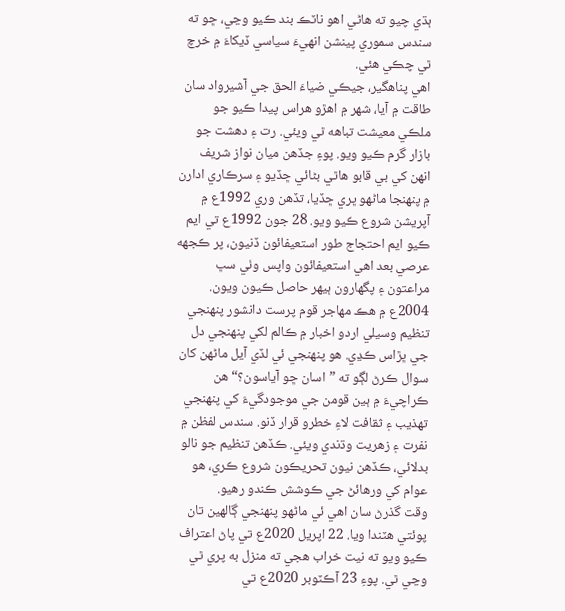ٻڌي چيو ته هاڻي اهو ناٽڪ بند ڪيو وڃي، ڇو ته سندس سموري پينشن انهيءَ سياسي ڏيکاءَ ۾ خرچ ٿي چڪي هئي.
اهي پناهگير، جيڪي ضياءَ الحق جي آشيرواد سان طاقت ۾ آيا، شهر ۾ اهڙو هراس پيدا ڪيو جو ملڪي معيشت تباهه ٿي ويئي. رت ۽ دهشت جو بازار گرم ڪيو ويو. پوءِ جڏهن ميان نواز شريف انهن کي بي قابو هاٿي بڻائي ڇڏيو ۽ سرڪاري ادارن ۾ پنهنجا ماڻهو ڀري ڇڏيا، تڏهن وري 1992ع ۾ آپريشن شروع ڪيو ويو. 28 جون 1992ع تي ايم ڪيو ايم احتجاج طور استعيفائون ڏنيون، پر ڪجهه عرصي بعد اهي استعيفائون واپس وٺي سڀ مراعتون ۽ پگهارون ٻيهر حاصل ڪيون ويون.
2004ع ۾ هڪ مهاجر قوم پرست دانشور پنهنجي تنظيم وسيلي اردو اخبار ۾ ڪالم لکي پنهنجي دل جي ڀڙاس ڪڍي. هو پنهنجي ئي لڏي آيل ماڻهن کان سوال ڪرڻ لڳو ته ”اسان ڇو آياسون؟“ هن ڪراچيءَ ۾ ٻين قومن جي موجودگيءَ کي پنهنجي تهذيب ۽ ثقافت لاءِ خطرو قرار ڏنو. سندس لفظن ۾ نفرت ۽ زهريت وڌندي ويئي. ڪڏهن تنظيم جو نالو بدلائي، ڪڏهن نيون تحريڪون شروع ڪري، هو عوام کي ورهائڻ جي ڪوشش ڪندو رهيو.
وقت گذرڻ سان اهي ئي ماڻهو پنهنجي ڳالهين تان پوئتي هٽندا ويا. 22 اپريل 2020ع تي پاڻ اعتراف ڪيو ويو ته نيت خراب هجي ته منزل به پري ٿي وڃي ٿي. پوءِ 23 آڪٽوبر 2020ع تي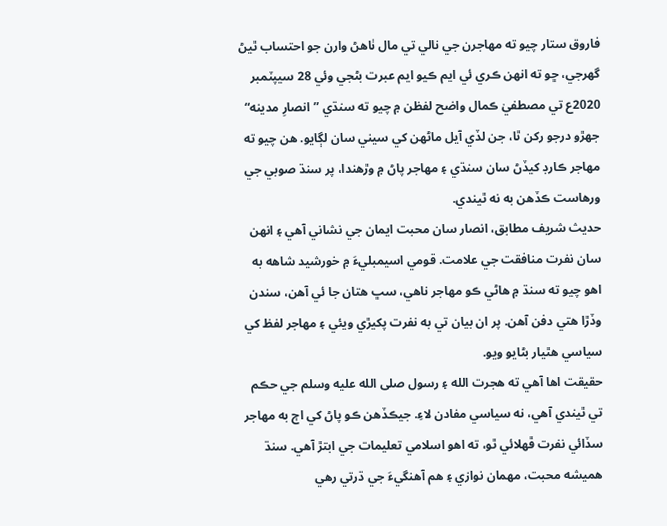فاروق ستار چيو ته مهاجرن جي نالي تي مال ٺاهڻ وارن جو احتساب ٿيڻ گهرجي، ڇو ته انهن ڪري ئي ايم ڪيو ايم عبرت بڻجي وئي 28 سيپٽمبر 2020ع تي مصطفيٰ ڪمال واضح لفظن ۾ چيو ته سنڌي ”انصارِ مدينه“ جهڙو درجو رکن ٿا، جن لڏي آيل ماڻهن کي سيني سان لڳايو. هن چيو ته مهاجر ڪارڊ کيڏڻ سان سنڌي ۽ مهاجر پاڻ ۾ وڙهندا، پر سنڌ صوبي جي ورهاست ڪڏهن به نه ٿيندي.
حديث شريف مطابق، انصار سان محبت ايمان جي نشاني آهي ۽ انهن سان نفرت منافقت جي علامت. قومي اسيمبليءَ ۾ خورشيد شاهه به اهو چيو ته سنڌ ۾ هاڻي ڪو مهاجر ناهي، سڀ هتان جا ئي آهن، سندن وڏڙا هتي دفن آهن. پر ان بيان تي به نفرت پکيڙي ويئي ۽ مهاجر لفظ کي سياسي هٿيار بڻايو ويو.
حقيقت اها آهي ته هجرت الله ۽ رسول صلى الله عليه وسلم جي حڪم تي ٿيندي آهي، نه سياسي مفادن لاءِ. جيڪڏهن ڪو پاڻ کي اڄ به مهاجر سڏائي نفرت ڦهلائي ٿو، ته اهو اسلامي تعليمات جي ابتڙ آهي. سنڌ هميشه محبت، مهمان نوازي ۽ هم آهنگيءَ جي ڌرتي رهي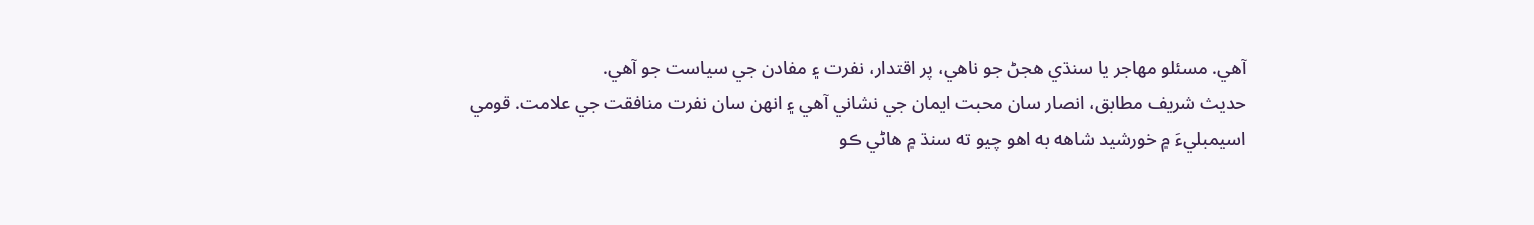آهي. مسئلو مهاجر يا سنڌي هجڻ جو ناهي، پر اقتدار، نفرت ۽ مفادن جي سياست جو آهي.
حديث شريف مطابق، انصار سان محبت ايمان جي نشاني آهي ۽ انهن سان نفرت منافقت جي علامت. قومي اسيمبليءَ ۾ خورشيد شاهه به اهو چيو ته سنڌ ۾ هاڻي ڪو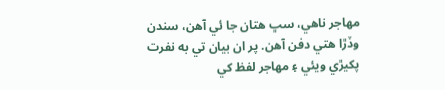مهاجر ناهي، سڀ هتان جا ئي آهن، سندن وڏڙا هتي دفن آهن. پر ان بيان تي به نفرت پکيڙي ويئي ۽ مهاجر لفظ کي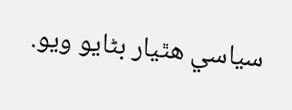سياسي هٿيار بڻايو ويو.